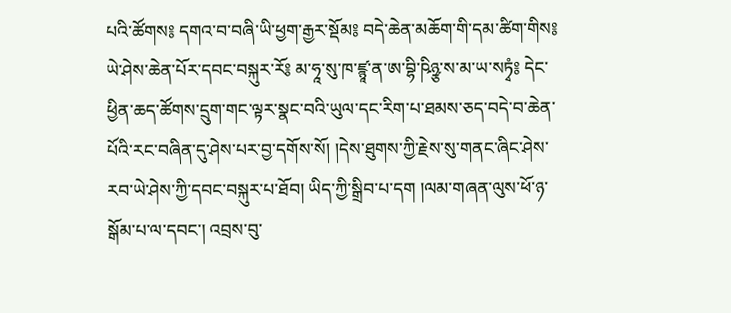པའི་ཚོགས༔ དགའ་བ་བཞི་ཡི་ཕྱག་རྒྱར་སྡོམ༔ བདེ་ཆེན་མཆོག་གི་དམ་ཚིག་གིས༔ ཡེ་ཤེས་ཆེན་པོར་དབང་བསྐུར་རོ༔ མ་ཧཱ་སུ་ཁ་ཛྙཱ་ན་ཨ་བྷི་ཥིཉྩ་ས་མ་ཡ་སཏྭཾ༔ དེང་ཕྱིན་ཆད་ཚོགས་དྲུག་གང་ལྟར་སྣང་བའི་ཡུལ་དང་རིག་པ་ཐམས་ཅད་བདེ་བ་ཆེན་པོའི་རང་བཞིན་དུ་ཤེས་པར་བྱ་དགོས་སོ། །དེས་ཐུགས་ཀྱི་རྗེས་སུ་གནང་ཞིང་ཤེས་རབ་ཡེ་ཤེས་ཀྱི་དབང་བསྐུར་པ་ཐོབ། ཡིད་ཀྱི་སྒྲིབ་པ་དག །ལམ་གཞན་ལུས་ཕོ་ཉ་སྒོམ་པ་ལ་དབང་། འབྲས་བུ་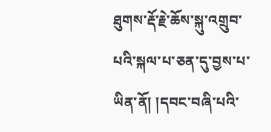ཐུགས་རྡོ་རྗེ་ཆོས་སྐུ་འགྲུབ་པའི་སྐལ་པ་ཅན་དུ་བྱས་པ་ཡིན་ནོ། །དབང་བཞི་པའི་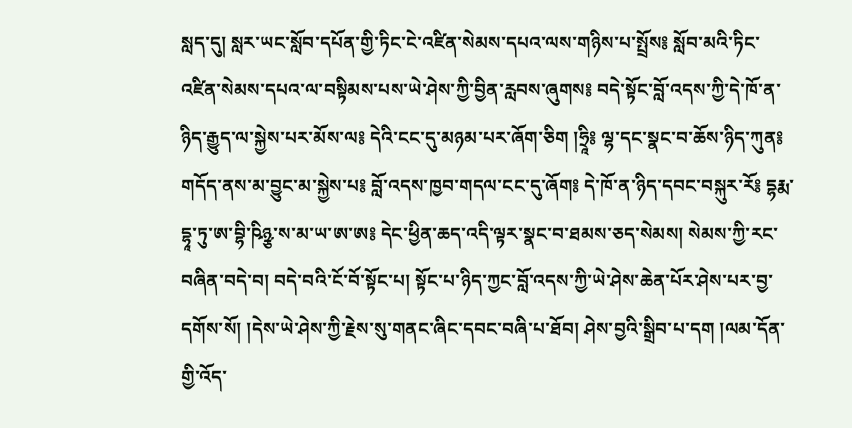སླད་དུ། སླར་ཡང་སློབ་དཔོན་གྱི་ཏིང་ངེ་འཛིན་སེམས་དཔའ་ལས་གཉིས་པ་སྤྲོས༔ སློབ་མའི་ཏིང་འཛིན་སེམས་དཔའ་ལ་བསྟིམས་པས་ཡེ་ཤེས་ཀྱི་བྱིན་རླབས་ཞུགས༔ བདེ་སྟོང་བློ་འདས་ཀྱི་དེ་ཁོ་ན་ཉིད་རྒྱུད་ལ་སྐྱེས་པར་མོས་ལ༔ དེའི་ངང་དུ་མཉམ་པར་ཞོག་ཅིག །ཧྲཱི༔ ལྷ་དང་སྣང་བ་ཆོས་ཉིད་ཀུན༔ གདོད་ནས་མ་བྱུང་མ་སྐྱེས་པ༔ བློ་འདས་ཁྱབ་གདལ་ངང་དུ་ཞོག༔ དེ་ཁོ་ན་ཉིད་དབང་བསྐུར་རོ༔ དྷརྨ་དྷཱ་ཏུ་ཨ་བྷི་ཥིཉྩ་ས་མ་ཡ་ཨ་ཨ༔ དེང་ཕྱིན་ཆད་འདི་ལྟར་སྣང་བ་ཐམས་ཅད་སེམས། སེམས་ཀྱི་རང་བཞིན་བདེ་བ། བདེ་བའི་ངོ་བོ་སྟོང་པ། སྟོང་པ་ཉིད་ཀྱང་བློ་འདས་ཀྱི་ཡེ་ཤེས་ཆེན་པོར་ཤེས་པར་བྱ་དགོས་སོ། །དེས་ཡེ་ཤེས་ཀྱི་རྗེས་སུ་གནང་ཞིང་དབང་བཞི་པ་ཐོབ། ཤེས་བྱའི་སྒྲིབ་པ་དག །ལམ་དོན་གྱི་འོད་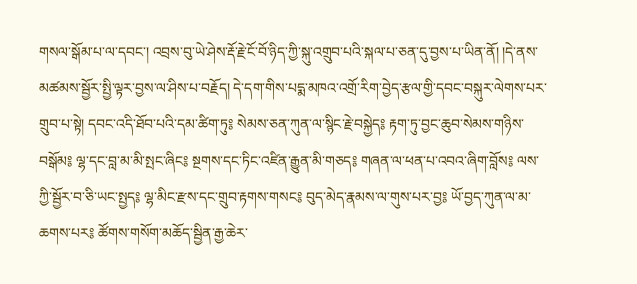གསལ་སྒོམ་པ་ལ་དབང་། འབྲས་བུ་ཡེ་ཤེས་རྡོ་རྗེ་ངོ་བོ་ཉིད་ཀྱི་སྐུ་འགྲུབ་པའི་སྐལ་པ་ཅན་དུ་བྱས་པ་ཡིན་ནོ། །དེ་ནས་མཚམས་སྦྱོར་སྤྱི་ལྟར་བྱས་ལ་ཤིས་པ་བརྗོད། དེ་དག་གིས་པདྨ་མཁའ་འགྲོ་རིག་བྱེད་རྩལ་གྱི་དབང་བསྐུར་ལེགས་པར་གྲུབ་པ་སྟེ། དབང་འདི་ཐོབ་པའི་དམ་ཚིག་ཏུ༔ སེམས་ཅན་ཀུན་ལ་སྙིང་རྗེ་བསྐྱེད༔ རྟག་ཏུ་བྱང་ཆུབ་སེམས་གཉིས་བསྒོམ༔ ལྷ་དང་བླ་མ་མི་སྤང་ཞིང༔ སྔགས་དང་ཏིང་འཛིན་རྒྱུན་མི་གཅད༔ གཞན་ལ་ཕན་པ་འབའ་ཞིག་བློས༔ ལས་ཀྱི་སྦྱོར་བ་ཅི་ཡང་སྤྱད༔ ལྷ་མིང་རྫས་དང་གྲུབ་རྟགས་གསང༔ བུད་མེད་རྣམས་ལ་གུས་པར་བྱ༔ ཡོ་བྱད་ཀུན་ལ་མ་ཆགས་པར༔ ཚོགས་གསོག་མཆོད་སྦྱིན་རྒྱ་ཆེར་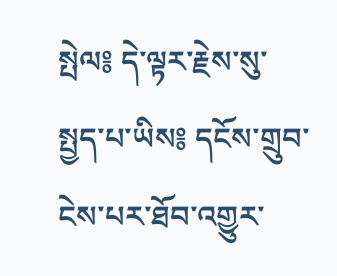སྤེལ༔ དེ་ལྟར་རྗེས་སུ་སྤྱད་པ་ཡིས༔ དངོས་གྲུབ་ངེས་པར་ཐོབ་འགྱུར་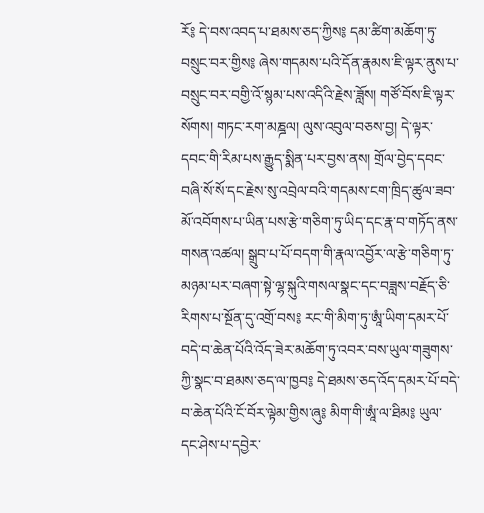རོ༔ དེ་བས་འབད་པ་ཐམས་ཅད་ཀྱིས༔ དམ་ཚིག་མཆོག་ཏུ་བསྲུང་བར་གྱིས༔ ཞེས་གདམས་པའི་དོན་རྣམས་ཇི་ལྟར་ནུས་པ་བསྲུང་བར་བགྱི་འོ་སྙམ་པས་འདིའི་རྗེས་ཟློས། གཙོ་བོས་ཇི་ལྟར་སོགས། གཏང་རག་མཎྜལ། ལུས་འབུལ་བཅས་བྱ། དེ་ལྟར་དབང་གི་རིམ་པས་རྒྱུད་སྨིན་པར་བྱས་ནས། གྲོལ་བྱེད་དབང་བཞི་སོ་སོ་དང་རྗེས་སུ་འབྲེལ་བའི་གདམས་ངག་ཁྲིད་ཚུལ་ཟབ་མོ་འབོགས་པ་ཡིན་པས་རྩེ་གཅིག་ཏུ་ཡིད་དང་རྣ་བ་གཏོད་ནས་གསན་འཚལ། སྒྲུབ་པ་པོ་བདག་གི་རྣལ་འབྱོར་ལ་རྩེ་གཅིག་ཏུ་མཉམ་པར་བཞག་སྟེ་ལྷ་སྐུའི་གསལ་སྣང་དང་བཟླས་བརྗོད་ཅི་རིགས་པ་སྔོན་དུ་འགྲོ་བས༔ རང་གི་མིག་ཏུ་ཨཱཾ་ཡིག་དམར་པོ་བདེ་བ་ཆེན་པོའི་འོད་ཟེར་མཆོག་ཏུ་འབར་བས་ཡུལ་གཟུགས་ཀྱི་སྣང་བ་ཐམས་ཅད་ལ་ཁྱབ༔ དེ་ཐམས་ཅད་འོད་དམར་པོ་བདེ་བ་ཆེན་པོའི་ངོ་བོར་ལྟེམ་གྱིས་ཞུ༔ མིག་གི་ཨཱཾ་ལ་ཐིམ༔ ཡུལ་དང་ཤེས་པ་དབྱེར་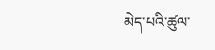མེད་པའི་ཚུལ་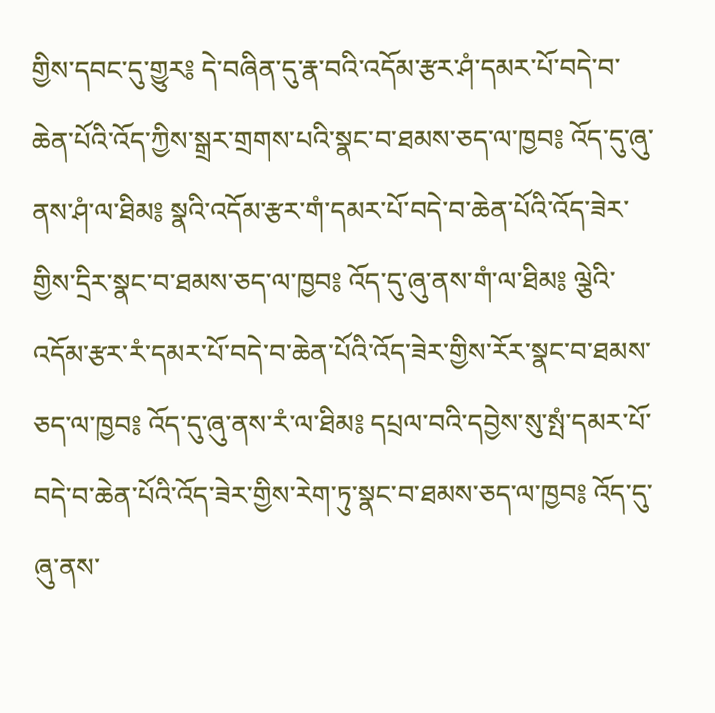གྱིས་དབང་དུ་གྱུར༔ དེ་བཞིན་དུ་རྣ་བའི་འདོམ་རྩར་ཤཾ་དམར་པོ་བདེ་བ་ཆེན་པོའི་འོད་ཀྱིས་སྒྲར་གྲགས་པའི་སྣང་བ་ཐམས་ཅད་ལ་ཁྱབ༔ འོད་དུ་ཞུ་ནས་ཤཾ་ལ་ཐིམ༔ སྣའི་འདོམ་རྩར་གཾ་དམར་པོ་བདེ་བ་ཆེན་པོའི་འོད་ཟེར་གྱིས་དྲིར་སྣང་བ་ཐམས་ཅད་ལ་ཁྱབ༔ འོད་དུ་ཞུ་ནས་གཾ་ལ་ཐིམ༔ ལྕེའི་འདོམ་རྩར་རཾ་དམར་པོ་བདེ་བ་ཆེན་པོའི་འོད་ཟེར་གྱིས་རོར་སྣང་བ་ཐམས་ཅད་ལ་ཁྱབ༔ འོད་དུ་ཞུ་ནས་རཾ་ལ་ཐིམ༔ དཔྲལ་བའི་དབྱེས་སུ་སྤཾ་དམར་པོ་བདེ་བ་ཆེན་པོའི་འོད་ཟེར་གྱིས་རེག་ཏུ་སྣང་བ་ཐམས་ཅད་ལ་ཁྱབ༔ འོད་དུ་ཞུ་ནས་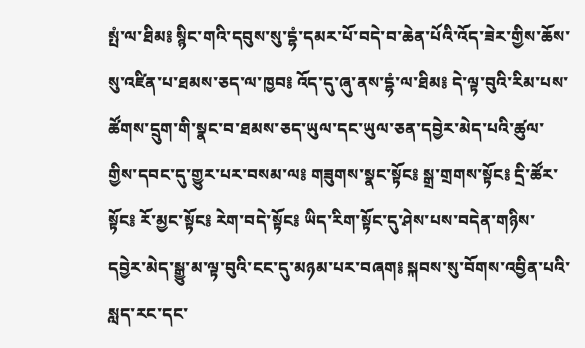སྤཾ་ལ་ཐིམ༔ སྙིང་གའི་དབུས་སུ་དྷཾ་དམར་པོ་བདེ་བ་ཆེན་པོའི་འོད་ཟེར་གྱིས་ཆོས་སུ་འཛིན་པ་ཐམས་ཅད་ལ་ཁྱབ༔ འོད་དུ་ཞུ་ནས་དྷཾ་ལ་ཐིམ༔ དེ་ལྟ་བུའི་རིམ་པས་ཚོགས་དྲུག་གི་སྣང་བ་ཐམས་ཅད་ཡུལ་དང་ཡུལ་ཅན་དབྱེར་མེད་པའི་ཚུལ་གྱིས་དབང་དུ་གྱུར་པར་བསམ་ལ༔ གཟུགས་སྣང་སྟོང༔ སྒྲ་གྲགས་སྟོང༔ དྲི་ཚོར་སྟོང༔ རོ་མྱང་སྟོང༔ རེག་བདེ་སྟོང༔ ཡིད་རིག་སྟོང་དུ་ཤེས་པས་བདེན་གཉིས་དབྱེར་མེད་སྒྱུ་མ་ལྟ་བུའི་ངང་དུ་མཉམ་པར་བཞག༔ སྐབས་སུ་བོགས་འབྱིན་པའི་སླད་རང་དང་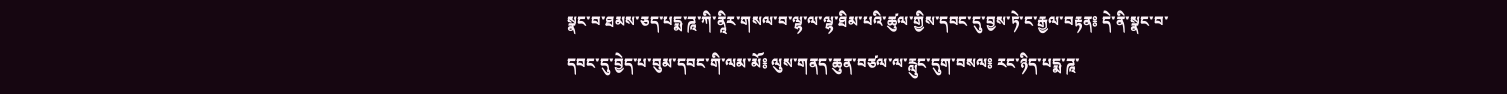སྣང་བ་ཐམས་ཅད་པདྨ་ཌཱ་ཀི་ནཱིར་གསལ་བ་ལྷ་ལ་ལྷ་ཐིམ་པའི་ཚུལ་གྱིས་དབང་དུ་བྱས་ཏེ་ང་རྒྱལ་བརྟན༔ དེ་ནི་སྣང་བ་དབང་དུ་བྱེད་པ་བུམ་དབང་གི་ལམ་མོ༔ ལུས་གནད་ཆུན་བཙལ་ལ་རླུང་དུག་བསལ༔ རང་ཉིད་པདྨ་ཌཱ་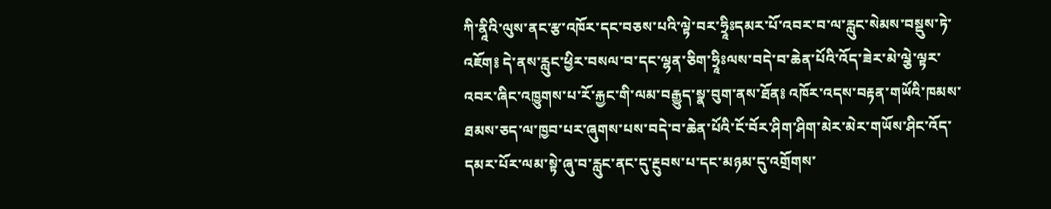ཀི་ནཱིའི་ལུས་ནང་རྩ་འཁོར་དང་བཅས་པའི་ལྟེ་བར་ཧྲཱིཿདམར་པོ་འབར་བ་ལ་རླུང་སེམས་བསྡུས་ཏེ་འཇོག༔ དེ་ནས་རླུང་ཕྱིར་བསལ་བ་དང་ལྷན་ཅིག་ཧྲཱིཿལས་བདེ་བ་ཆེན་པོའི་འོད་ཟེར་མེ་ལྕེ་ལྟར་འབར་ཞིང་འཁྱུགས་པ་རོ་རྐྱང་གི་ལམ་བརྒྱུད་སྣ་བུག་ནས་ཐོན༔ འཁོར་འདས་བརྟན་གཡོའི་ཁམས་ཐམས་ཅད་ལ་ཁྱབ་པར་ཞུགས་པས་བདེ་བ་ཆེན་པོའི་ངོ་བོར་ཤིག་ཤིག་མེར་མེར་གཡོས་ཤིང་འོད་དམར་པོར་ལམ་སྟེ་ཞུ་བ་རླུང་ནང་དུ་རྔུབས་པ་དང་མཉམ་དུ་འགྲོགས་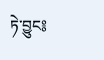ཏེ་བྱུང༔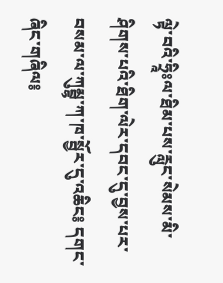ལྟེ་བའི་ཧྲཱིཿལ་ཐིམ་པས་རླུང་སེམས་མི་ཤིགས་པའི་ཐིག་ལེར་དབང་དུ་བྱས་པར་བསམ་ལ་ཀུམྦྷ་ཀ་ཁ་སྦྱོར་དུ་འཆིང༔ དགང་ཞིང་གཞིལ༔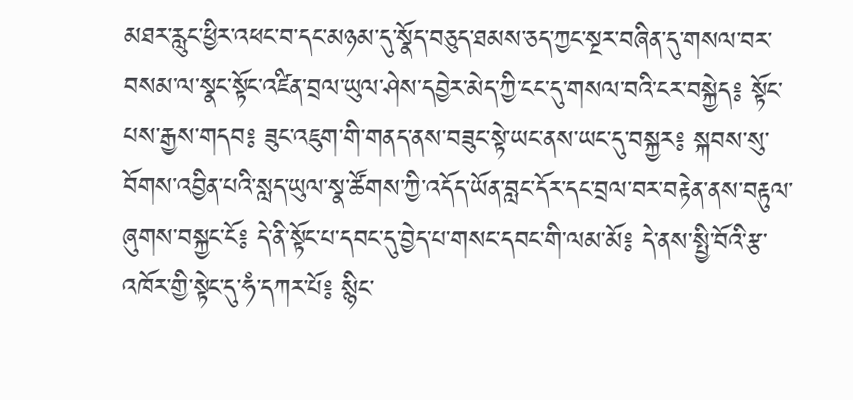མཐར་རླུང་ཕྱིར་འཕང་བ་དང་མཉམ་དུ་སྣོད་བཅུད་ཐམས་ཅད་ཀྱང་སྔར་བཞིན་དུ་གསལ་བར་བསམ་ལ་སྣང་སྟོང་འཛིན་བྲལ་ཡུལ་ཤེས་དབྱེར་མེད་ཀྱི་ངང་དུ་གསལ་བའི་ངར་བསྐྱེད༔ སྟོང་པས་རྒྱས་གདབ༔ ཟུང་འཇུག་གི་གནད་ནས་བཟུང་སྟེ་ཡང་ནས་ཡང་དུ་བསྐྱར༔ སྐབས་སུ་བོགས་འབྱིན་པའི་སླད་ཡུལ་སྣ་ཚོགས་ཀྱི་འདོད་ཡོན་བླང་དོར་དང་བྲལ་བར་བརྟེན་ནས་བརྟུལ་ཞུགས་བསྐྱང་ངོ༔ དེ་ནི་སྟོང་པ་དབང་དུ་བྱེད་པ་གསང་དབང་གི་ལམ་མོ༔ དེ་ནས་སྤྱི་བོའི་རྩ་འཁོར་གྱི་སྟེང་དུ་ཧཾ་དཀར་པོ༔ སྙིང་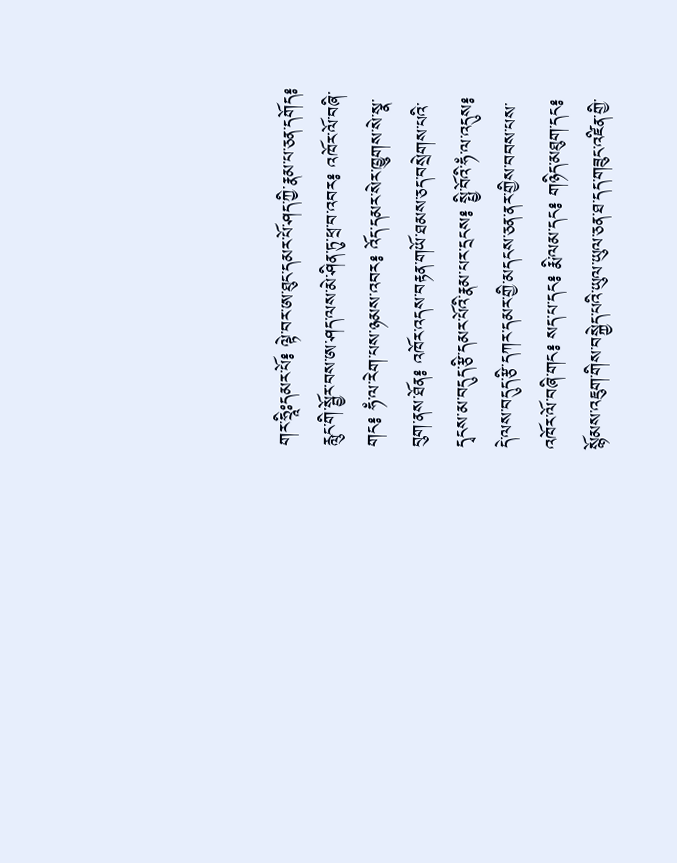གར་ཧྲཱིཿདམར་པོ༔ ལྟེ་བར་ཨ་ཐུང་དམར་པོ་ཤད་ཀྱི་རྣམ་པ་ཅན་དགོད༔ རླུང་གི་སྦྱོར་བས་ཨ་ཤད་ལས་མེ་ཤིན་ཏུ་ཕྲ་བ་འབར༔ འཁོར་ལོ་བཞི་གང༔ ཧཾ་ལ་རེག་པས་ཉམས་འབར༔ འོད་དམར་སེར་ཁྱུགས་སེ་སྣ་བུག་ནས་ཐོན༔ འཁོར་འདས་བརྟན་གཡོ་ཐམས་ཅད་བསྲེགས་པའི་དྭངས་མ་བདུད་རྩི་དམར་པོའི་རྣམ་པར་དྲངས༔ སྤྱི་བོའི་ཧཾ་ལ་འདུས༔ དེ་ལས་བདུད་རྩི་དཀར་དམར་གྱི་མདངས་ཅན་ནར་གྱིས་བབས་པས་འཁོར་ལོ་བཞི་གང༔ སད་པ་དང༔ རྨི་ལམ་དང༔ གཉིད་མཐུག་དང༔ སྙོམས་འཇུག་གིས་བསྐྱེད་པའི་ཡུལ་ཡུལ་ཅན་ཐ་དད་གཟུང་འཛིན་གྱི་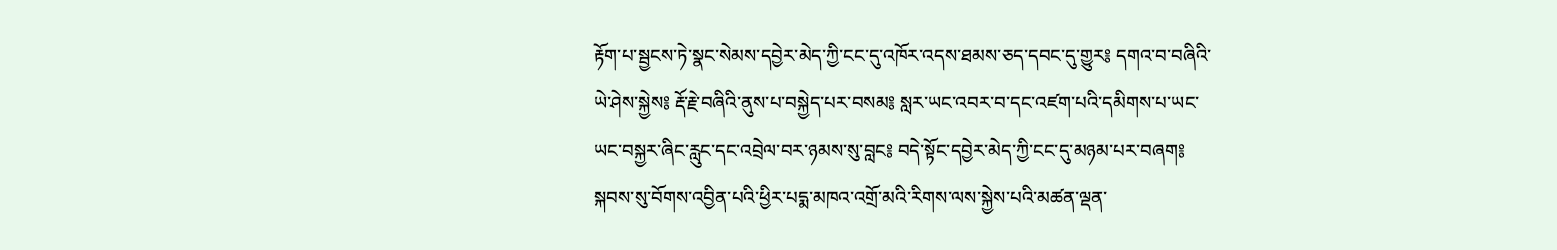རྟོག་པ་སྦྱངས་ཏེ་སྣང་སེམས་དབྱེར་མེད་ཀྱི་ངང་དུ་འཁོར་འདས་ཐམས་ཅད་དབང་དུ་གྱུར༔ དགའ་བ་བཞིའི་ཡེ་ཤེས་སྐྱེས༔ རྡོ་རྗེ་བཞིའི་ནུས་པ་བསྐྱེད་པར་བསམ༔ སླར་ཡང་འབར་བ་དང་འཛག་པའི་དམིགས་པ་ཡང་ཡང་བསྐྱར་ཞིང་རླུང་དང་འབྲེལ་བར་ཉམས་སུ་བླང༔ བདེ་སྟོང་དབྱེར་མེད་ཀྱི་ངང་དུ་མཉམ་པར་བཞག༔ སྐབས་སུ་བོགས་འབྱིན་པའི་ཕྱིར་པདྨ་མཁའ་འགྲོ་མའི་རིགས་ལས་སྐྱེས་པའི་མཚན་ལྡན་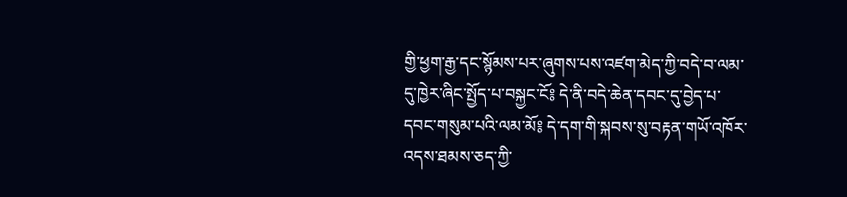གྱི་ཕྱག་རྒྱ་དང་སྙོམས་པར་ཞུགས་པས་འཛག་མེད་ཀྱི་བདེ་བ་ལམ་དུ་ཁྱེར་ཞིང་སྤྱོད་པ་བསྐྱང་ངོ༔ དེ་ནི་བདེ་ཆེན་དབང་དུ་བྱེད་པ་དབང་གསུམ་པའི་ལམ་མོ༔ དེ་དག་གི་སྐབས་སུ་བརྟན་གཡོ་འཁོར་འདས་ཐམས་ཅད་ཀྱི་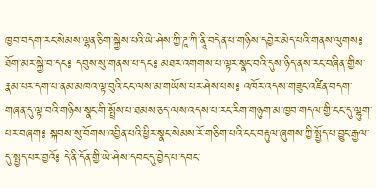ཁྱབ་བདག་རང་སེམས་ལྷན་ཅིག་སྐྱེས་པའི་ཡེ་ཤེས་ཀྱི་ཌཱ་ཀི་ནཱི་བདེན་པ་གཉིས་དབྱེར་མེད་པའི་གནས་ལུགས༔ ཐོག་མར་སྐྱེ་བ་དང༔ དབུས་སུ་གནས་པ་དང༔ མཐར་འགགས་པ་ལྟར་སྣང་བའི་དུས་ཉིད་ནས་རང་བཞིན་གྱིས་རྣམ་པར་དག་པ་ནམ་མཁའ་ལྟ་བུའི་ངང་ལས་མ་གཡོས་པར་ཤེས་པས༔ འཁོར་འདས་གཟུང་འཛིན་བདག་གཞན་དུ་ལྟ་བའི་གཉིས་སྣང་གི་སྤྲོས་པ་ཐམས་ཅད་ལས་འདས་པ་རང་རིག་གཉུག་མ་ཁྱབ་གདལ་གྱི་ངང་དུ་ལྷུག་པར་བཞག༔ སྐབས་སུ་བོགས་འབྱིན་པའི་ཕྱིར་སྣང་སེམས་རོ་གཅིག་པའི་ངང་བརྟུལ་ཞུགས་ཀྱི་སྤྱོད་པ་བྱུང་རྒྱལ་དུ་སྤྱད་པར་བྱའོ༔ དེ་ནི་དོན་གྱི་ཡེ་ཤེས་དབང་དུ་བྱེད་པ་དབང་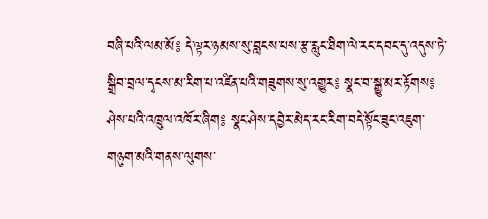བཞི་པའི་ལམ་མོ༔ དེ་ལྟར་ཉམས་སུ་བླངས་པས་རྩ་རླུང་ཐིག་ལེ་རང་དབང་དུ་འདུས་ཏེ་སྒྲིབ་བྲལ་དྭངས་མ་རིག་པ་འཛིན་པའི་གཟུགས་སུ་འགྱུར༔ སྣང་བ་སྒྱུ་མར་རྟོགས༔ ཤེས་པའི་འཁྲུལ་འཁོར་ཞིག༔ སྣང་ཤེས་དབྱེར་མེད་རང་རིག་བདེ་སྟོང་ཟུང་འཇུག་གཉུག་མའི་གནས་ལུགས་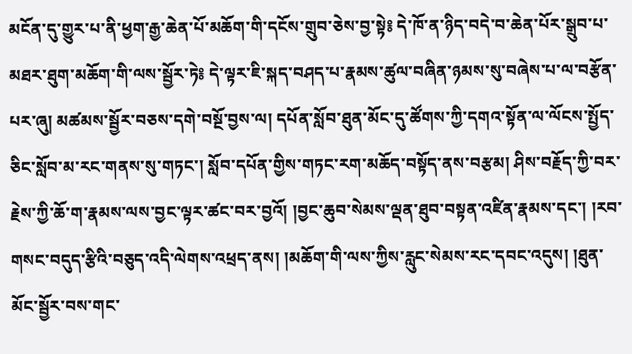མངོན་དུ་གྱུར་པ་ནི་ཕྱག་རྒྱ་ཆེན་པོ་མཆོག་གི་དངོས་གྲུབ་ཅེས་བྱ་སྟེ༔ དེ་ཁོ་ན་ཉིད་བདེ་བ་ཆེན་པོར་སྒྲུབ་པ་མཐར་ཐུག་མཆོག་གི་ལས་སྦྱོར་ཏེ༔ དེ་ལྟར་ཇི་སྐད་བཤད་པ་རྣམས་ཚུལ་བཞིན་ཉམས་སུ་བཞེས་པ་ལ་བརྩོན་པར་ཞུ། མཚམས་སྦྱོར་བཅས་དགེ་བསྔོ་བྱས་ལ། དཔོན་སློབ་ཐུན་མོང་དུ་ཚོགས་ཀྱི་དགའ་སྟོན་ལ་ལོངས་སྤྱོད་ཅིང་སློབ་མ་རང་གནས་སུ་གཏང་། སློབ་དཔོན་གྱིས་གཏང་རག་མཆོད་བསྟོད་ནས་བརྩམ། ཤིས་བརྗོད་ཀྱི་བར་རྗེས་ཀྱི་ཆོ་ག་རྣམས་ལས་བྱང་ལྟར་ཚང་བར་བྱའོ། །བྱང་ཆུབ་སེམས་ལྡན་ཐུབ་བསྟན་འཛིན་རྣམས་དང་། །རབ་གསང་བདུད་རྩིའི་བཅུད་འདི་ལེགས་འཕྲད་ནས། །མཆོག་གི་ལས་ཀྱིས་རླུང་སེམས་རང་དབང་འདུས། །ཐུན་མོང་སྦྱོར་བས་གང་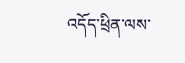འདོད་ཕྲིན་ལས་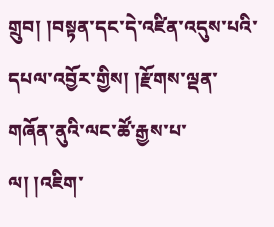གྲུབ། །བསྟན་དང་དེ་འཛིན་འདུས་པའི་དཔལ་འབྱོར་གྱིས། །རྫོགས་ལྡན་གཞོན་ནུའི་ལང་ཚོ་རྒྱས་པ་ལ། །འཇིག་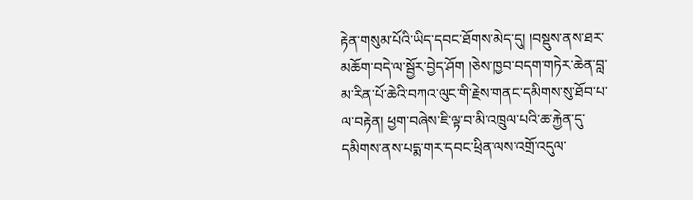རྟེན་གསུམ་པོའི་ཡིད་དབང་ཐོགས་མེད་དུ། །བསྡུས་ནས་ཐར་མཆོག་བདེ་ལ་སྦྱོར་བྱེད་ཤོག །ཅེས་ཁྱབ་བདག་གཏེར་ཆེན་བླ་མ་རིན་པོ་ཆེའི་བཀའ་ལུང་གི་རྗེས་གནང་དམིགས་སུ་ཐོབ་པ་ལ་བརྟེན། ཕྱག་བཞེས་ཇི་ལྟ་བ་མི་འཁྲུལ་པའི་ཆ་རྐྱེན་དུ་དམིགས་ནས་པདྨ་གར་དབང་ཕྲིན་ལས་འགྲོ་འདུལ་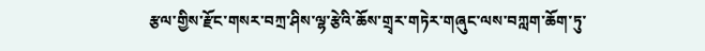རྩལ་གྱིས་རྫོང་གསར་བཀྲ་ཤིས་ལྷ་རྩེའི་ཆོས་གྲྭར་གཏེར་གཞུང་ལས་བཀླག་ཆོག་ཏུ་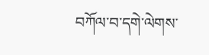བཀོལ་བ་དགེ་ལེགས་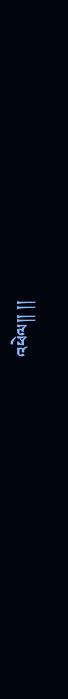འཕེལ།། །།